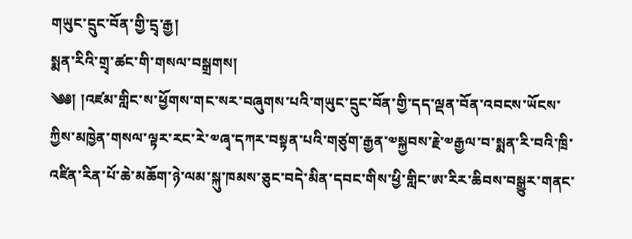གཡུང་དྲུང་བོན་གྱི་དྲྭ་རྒྱ།
སྨན་རིའི་གྲྭ་ཚང་གི་གསལ་བསྒྲགས།
༄༅། །འཛམ་གླིང་ས་ཕྱོགས་གང་སར་བཞུགས་པའི་གཡུང་དྲུང་བོན་གྱི་དད་ལྡན་བོན་འབངས་ཡོངས་ཀྱིས་མཁྱེན་གསལ་ལྟར་རང་རེ་༧ཞྭ་དཀར་བསྟན་པའི་གཙུག་རྒྱན་༧སྐྱབས་རྗེ་༧རྒྱལ་བ་སྨན་རི་བའི་ཁྲི་འཛིན་རིན་པོ་ཆེ་མཆོག་ཉེ་ལམ་སྐུ་ཁམས་ཅུང་བདེ་མིན་དབང་གིས་ཕྱི་གླིང་ཨ་རིར་ཆིབས་བསྒྱུར་གནང་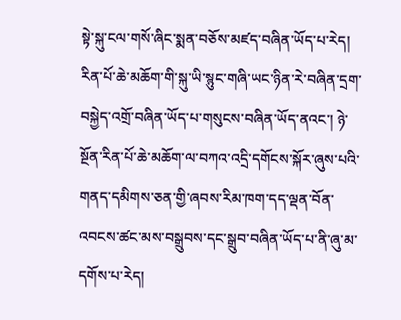སྟེ་སྐུ་ངལ་གསོ་ཞིང་སྨན་བཅོས་མཛད་བཞིན་ཡོད་པ་རེད། རིན་པོ་ཆེ་མཆོག་གི་སྐུ་ཡི་སྙུང་གཞི་ཡང་ཉིན་རེ་བཞིན་དྲག་བསྐྱེད་འགྲོ་བཞིན་ཡོད་པ་གསུངས་བཞིན་ཡོད་ནའང་། ཉེ་སྔོན་རིན་པོ་ཆེ་མཆོག་ལ་བཀའ་འདྲི་དགོངས་སྐོར་ཞུས་པའི་གནད་དམིགས་ཅན་གྱི་ཞབས་རིམ་ཁག་དད་ལྡན་བོན་འབངས་ཚང་མས་བསྒྲུབས་དང་སྒྲུབ་བཞིན་ཡོད་པ་ནི་ཞུ་མ་དགོས་པ་རེད།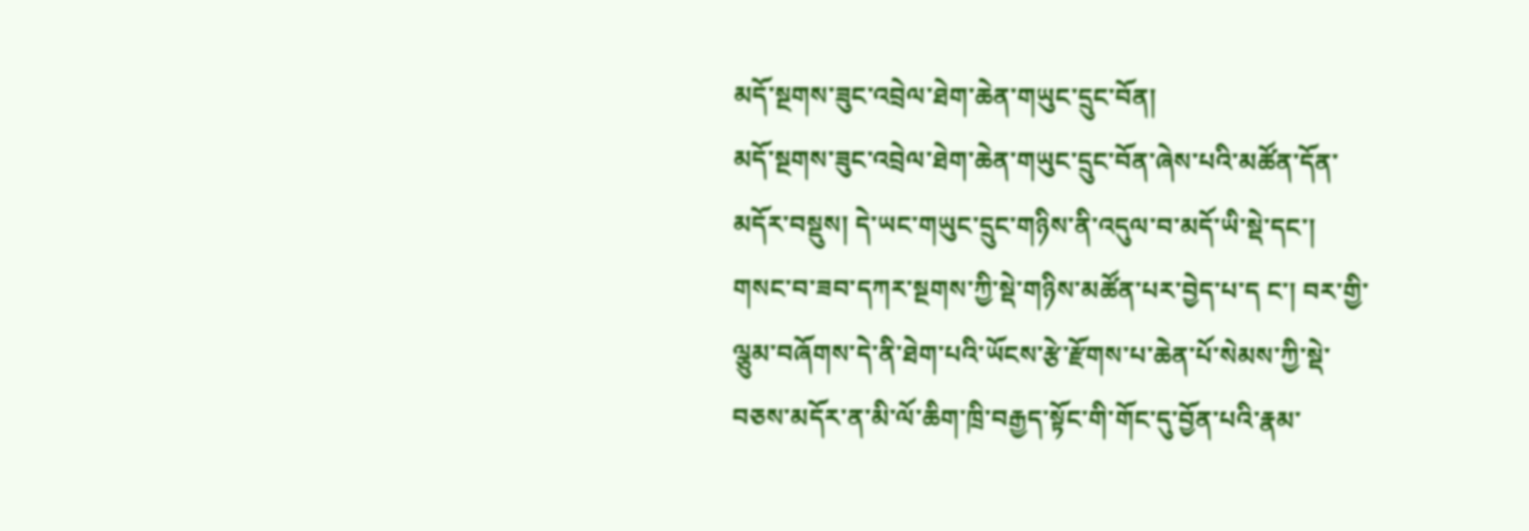མདོ་སྔགས་ཟུང་འབྲེལ་ཐེག་ཆེན་གཡུང་དྲུང་བོན།
མདོ་སྔགས་ཟུང་འབྲེལ་ཐེག་ཆེན་གཡུང་དྲུང་བོན་ཞེས་པའི་མཚོན་དོན་མདོར་བསྡུས། དེ་ཡང་གཡུང་དྲུང་གཉིས་ནི་འདུལ་བ་མདོ་ཡི་སྡེ་དང་། གསང་བ་ཟབ་དཀར་སྔགས་ཀྱི་སྡེ་གཉིས་མཚོན་པར་བྱེད་པ་ད ང་། བར་གྱི་ལྕུམ་བཞོགས་དེ་ནི་ཐེག་པའི་ཡོངས་རྩེ་རྫོགས་པ་ཆེན་པོ་སེམས་ཀྱི་སྡེ་བཅས་མདོར་ན་མི་ལོ་ཆིག་ཁྲི་བརྒྱད་སྟོང་གི་གོང་དུ་བྱོན་པའི་རྣམ་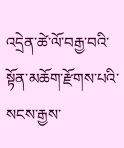འདྲེན་ཚེ་ལོ་བརྒྱ་བའི་སྟོན་མཆོག་རྫོགས་པའི་སངས་རྒྱས་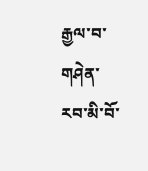རྒྱལ་བ་གཤེན་རབ་མི་བོ་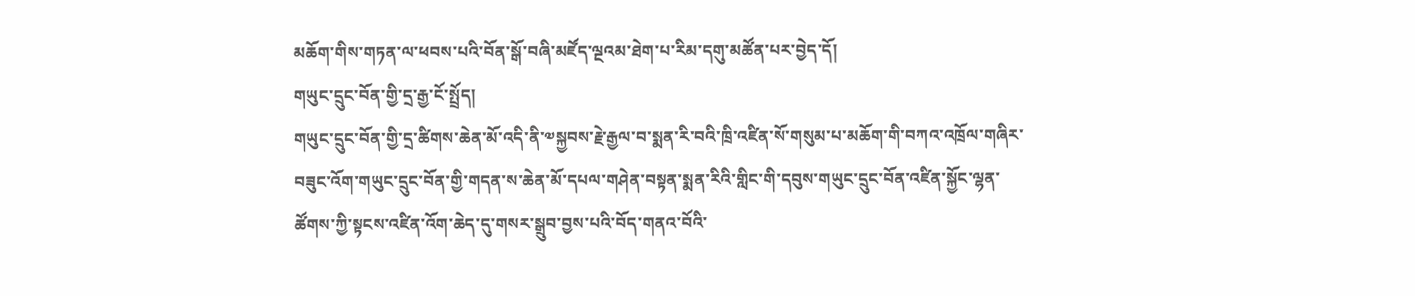མཆོག་གིས་གཏན་ལ་ཕབས་པའི་བོན་སྒོ་བཞི་མཛོད་ལྔའམ་ཐེག་པ་རིམ་དགུ་མཚོན་པར་བྱེད་དོ།
གཡུང་དྲུང་བོན་གྱི་དྲ་རྒྱ་ངོ་སྤྲོད།
གཡུང་དྲུང་བོན་གྱི་དྲ་ཚིགས་ཆེན་མོ་འདི་ནི་༧སྐྱབས་རྗེ་རྒྱལ་བ་སྨན་རི་བའི་ཁྲི་འཛིན་སོ་གསུམ་པ་མཆོག་གི་བཀའ་འཁྲོལ་གཞིར་བཟུང་འོག་གཡུང་དྲུང་བོན་གྱི་གདན་ས་ཆེན་མོ་དཔལ་གཤེན་བསྟན་སྨན་རིའི་གླིང་གི་དབུས་གཡུང་དྲུང་བོན་འཛིན་སྐྱོང་ལྷན་ཚོགས་ཀྱི་སྟངས་འཛིན་འོག་ཆེད་དུ་གསར་སྒྲུབ་བྱས་པའི་བོད་གནའ་བོའི་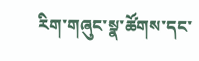རིག་གཞུང་སྣ་ཚོགས་དང་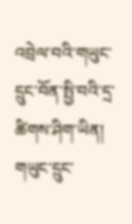འབྲེལ་བའི་གཡུང་དྲུང་བོན་སྤྱི་བའི་དྲ་ཚིགས་ཤིག་ཡིན།
གཡུང་དྲུང་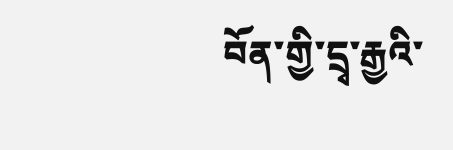བོན་གྱི་དྲྭ་རྒྱའི་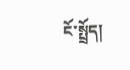ངོ་སྤྲོད།